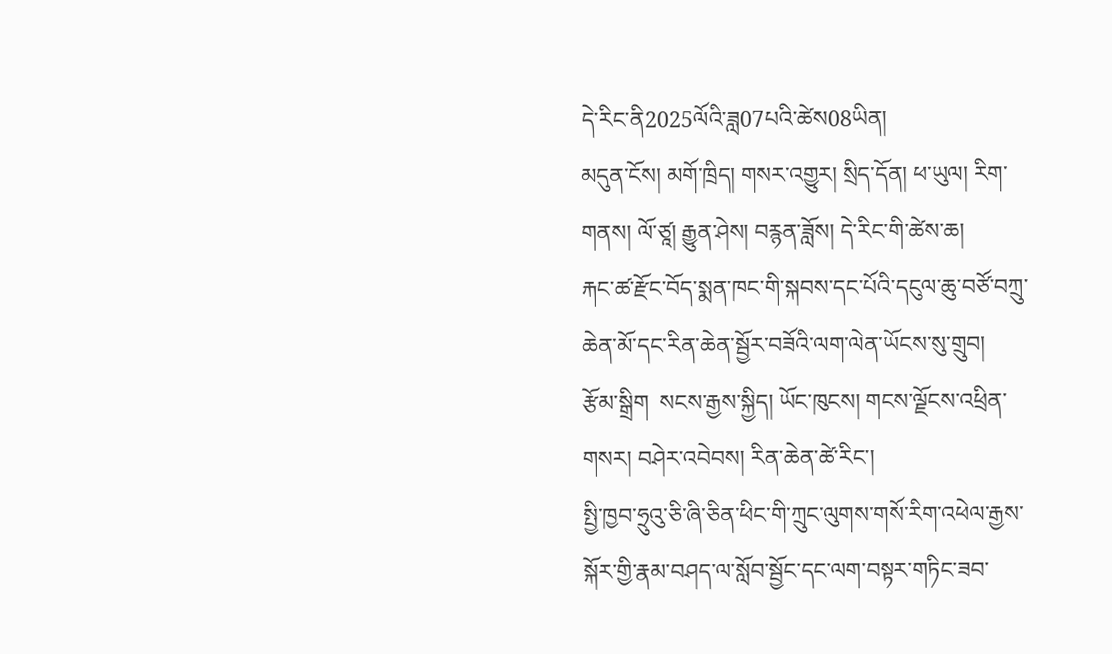དེ་རིང་ནི2025ལོའི་ཟླ07པའི་ཚེས08ཡིན།
མདུན་ངོས། མགོ་ཁྲིད། གསར་འགྱུར། སྲིད་དོན། ཕ་ཡུལ། རིག་གནས། ལོ་ཙཱ། རྒྱུན་ཤེས། བརྙན་ཟློས། དེ་རིང་གི་ཚེས་ཆ།
རྐང་ཚ་རྫོང་བོད་སྨན་ཁང་གི་སྐབས་དང་པོའི་དངུལ་ཆུ་བཙོ་བཀྲུ་ཆེན་མོ་དང་རིན་ཆེན་སྦྱོར་བཟོའི་ལག་ལེན་ཡོངས་སུ་གྲུབ།
རྩོམ་སྒྲིག  སངས་རྒྱས་སྐྱིད། ཡོང་ཁུངས། གངས་ལྗོངས་འཕྲིན་གསར། བཤེར་འབེབས། རིན་ཆེན་ཚེ་རིང་།
སྤྱི་ཁྱབ་ཧྲུའུ་ཅི་ཞི་ཅིན་ཕིང་གི་ཀྲུང་ལུགས་གསོ་རིག་འཕེལ་རྒྱས་སྐོར་གྱི་རྣམ་བཤད་ལ་སློབ་སྦྱོང་དང་ལག་བསྟར་གཏིང་ཟབ་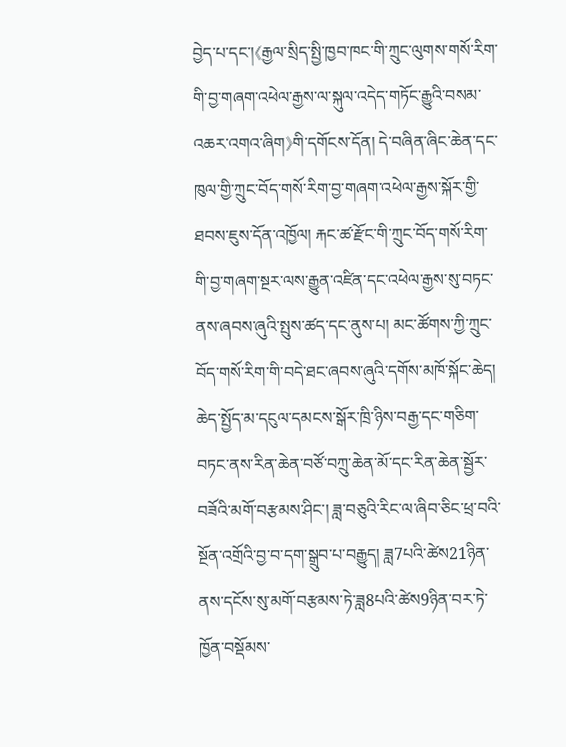བྱེད་པ་དང་།《རྒྱལ་སྲིད་སྤྱི་ཁྱབ་ཁང་གི་ཀྲུང་ལུགས་གསོ་རིག་གི་བྱ་གཞག་འཕེལ་རྒྱས་ལ་སྐུལ་འདེད་གཏོང་རྒྱུའི་བསམ་འཆར་འགའ་ཞིག》གི་དགོངས་དོན། དེ་བཞིན་ཞིང་ཆེན་དང་ཁུལ་གྱི་ཀྲུང་བོད་གསོ་རིག་བྱ་གཞག་འཕེལ་རྒྱས་སྐོར་གྱི་ཐབས་ཇུས་དོན་འཁྱོལ། རྐང་ཚ་རྫོང་གི་ཀྲུང་བོད་གསོ་རིག་གི་བྱ་གཞག་སྔར་ལས་རྒྱུན་འཛིན་དང་འཕེལ་རྒྱས་སུ་བཏང་ནས་ཞབས་ཞུའི་སྤུས་ཚད་དང་ནུས་པ། མང་ཚོགས་ཀྱི་ཀྲུང་བོད་གསོ་རིག་གི་བདེ་ཐང་ཞབས་ཞུའི་དགོས་མཁོ་སྐོང་ཆེད། ཆེད་སྤྱོད་མ་དངུལ་དམངས་སྒོར་ཁྲི་ཉིས་བརྒྱ་དང་གཅིག་བཏང་ནས་རིན་ཆེན་བཙོ་བཀྲུ་ཆེན་མོ་དང་རིན་ཆེན་སྦྱོར་བཟོའི་མགོ་བརྩམས་ཤིང་། ཟླ་བཅུའི་རིང་ལ་ཞིབ་ཅིང་ཕྲ་བའི་སྔོན་འགྲོའི་བྱ་བ་དག་སྒྲུབ་པ་བརྒྱུད། ཟླ7པའི་ཚེས21ཉིན་ནས་དངོས་སུ་མགོ་བརྩམས་ཏེ་ཟླ8པའི་ཚེས9ཉིན་བར་ཏེ་ཁྱོན་བསྡོམས་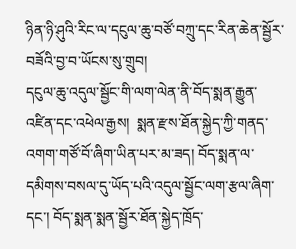ཉིན་ཉི་ཤུའི་རིང་ལ་དངུལ་ཆུ་བཙོ་བཀྲུ་དང་རིན་ཆེན་སྦྱོར་བཟོའི་བྱ་བ་ཡོངས་སུ་གྲུབ།
དངུལ་ཆུ་འདུལ་སྦྱོང་གི་ལག་ལེན་ནི་བོད་སྨན་རྒྱུན་འཛིན་དང་འཕེལ་རྒྱས།  སྨན་རྫས་ཐོན་སྐྱེད་ཀྱི་གནད་འགག་གཙོ་བོ་ཞིག་ཡིན་པར་མ་ཟད། བོད་སྨན་ལ་དམིགས་བསལ་དུ་ཡོད་པའི་འདུལ་སྦྱོང་ལག་རྩལ་ཞིག་དང་། བོད་སྨན་སྨན་སྦྱོར་ཐོན་སྐྱེད་ཁྲོད་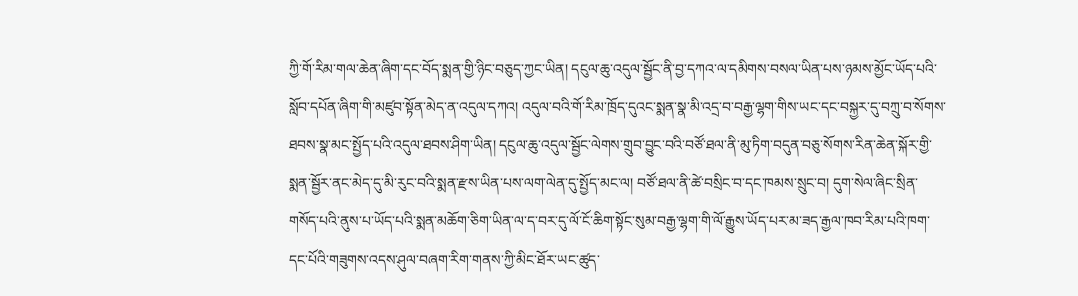ཀྱི་གོ་རིམ་གལ་ཆེན་ཞིག་དང་བོད་སྨན་གྱི་ཉིང་བཅུད་ཀྱང་ཡིན། དངུལ་ཆུ་འདུལ་སྦྱོང་ནི་བྱ་དཀའ་ལ་དམིགས་བསལ་ཡིན་པས་ཉམས་མྱོང་ཡོད་པའི་སློབ་དཔོན་ཞིག་གི་མཛུབ་སྟོན་མེད་ན་འདུལ་དཀའ། འདུལ་བའི་གོ་རིམ་ཁྲོད་དུའང་སྨན་སྣ་མི་འདྲ་བ་བརྒྱ་ལྷག་གིས་ཡང་དང་བསྐྱར་དུ་བཀྲུ་བ་སོགས་ཐབས་སྣ་མང་སྤྱོད་པའི་འདུལ་ཐབས་ཤིག་ཡིན། དངུལ་ཆུ་འདུལ་སྦྱོང་ལེགས་གྲུབ་བྱུང་བའི་བཙོ་ཐལ་ནི་མུ་ཏིག་བདུན་བཅུ་སོགས་རིན་ཆེན་སྐོར་གྱི་སྨན་སྦྱོར་ནང་མེད་དུ་མི་རུང་བའི་སྨན་རྫས་ཡིན་པས་ལག་ལེན་དུ་སྤྱོད་མང་ལ། བཙོ་ཐལ་ནི་ཚེ་བསྲིང་བ་དང་ཁམས་སྲུང་བ། དུག་སེལ་ཞིང་སྲིན་གསོད་པའི་ནུས་པ་ཡོད་པའི་སྨན་མཆོག་ཅིག་ཡིན་ལ་ད་བར་དུ་ལོ་ངོ་ཆིག་སྟོང་སུམ་བརྒྱ་ལྷག་གི་ལོ་རྒྱུས་ཡོད་པར་མ་ཟད་རྒྱལ་ཁབ་རིམ་པའི་ཁག་དང་པོའི་གཟུགས་འདས་ཤུལ་བཞག་རིག་གནས་ཀྱི་མིང་ཐོར་ཡང་ཚུད་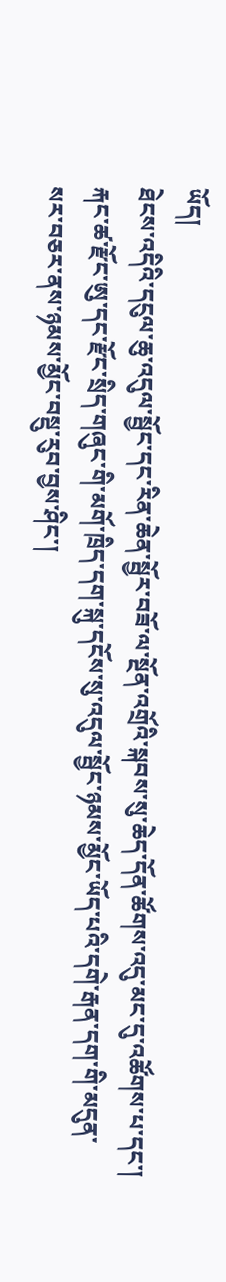ཡོད།
ཐེངས་འདིའི་དངུལ་ཆུ་འདུལ་སྦྱོང་དང་རིན་ཆེན་སྦྱོར་བཟོ་ལ་སྔོན་འགྲོའི་སྐབས་སུ་ཆེད་དོན་ཚོགས་འདུ་མང་དུ་འཚོགས་པ་དང་། རྐང་ཚ་རྫོང་ཨུ་དང་རྫོང་སྲིད་གཞུང་གི་མགོ་ཁྲིད་དག་སྐུ་དངོས་སུ་འདུལ་སྦྱོང་ཉམས་མྱོང་ཡོད་པའི་དགེ་རྒན་དག་གི་མདུན་སར་བཅར་ནས་ཉམས་མྱོང་བསྡུ་རུབ་བྱས་ཤིང་།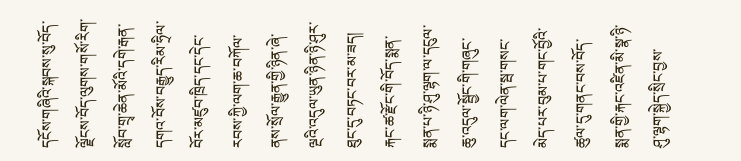དངོས་གཞིའི་སྐབས་སུ་བོད་ལྗོངས་བོད་ལུགས་གསོ་རིག་སློབ་གྲྭ་ཆེན་མོའི་དགེ་རྒན་དགའ་བོས་བརྒྱུད་རིམ་ཧྲིལ་བོར་མཛུབ་ཁྲིད་དང་དེང་རབས་ཀྱི་ལག་ཆ་བཀོལ་ནས་སྲོལ་རྒྱུན་གྱི་ཉིན་ཞེ་ལྔའི་འདུལ་ཡུན་ཉིན་ཉི་ཤུར་ཐུང་དུ་བཏང་བར་མ་ཟད། རྐང་ཚ་རྫོང་གི་བོད་སྨན་སྨན་པ་ཉི་ཤུ་ལྷག་ལ་དངུལ་ཆུ་འདུལ་སྦྱོང་གི་གཞུང་དང་ལག་ལེན་སྦ་གསང་མེད་པར་བུམ་པ་གང་བྱོའི་ཚུལ་དུ་གནང་བས་བོད་སྨན་གྱི་རྐང་འཛིན་མི་སྣ་ཉི་ཤུ་ལྷག་སྐྱེད་སྲིང་བྱས་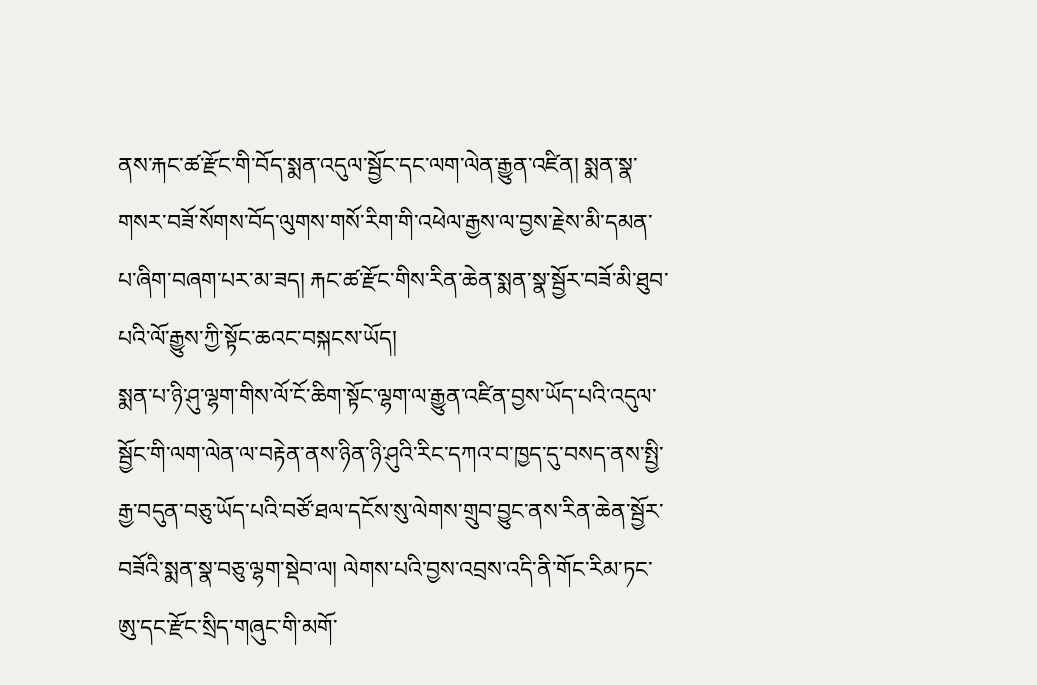ནས་རྐང་ཚ་རྫོང་གི་བོད་སྨན་འདུལ་སྦྱོང་དང་ལག་ལེན་རྒྱུན་འཛིན། སྨན་སྣ་གསར་བཟོ་སོགས་བོད་ལུགས་གསོ་རིག་གི་འཕེལ་རྒྱས་ལ་བྱས་རྗེས་མི་དམན་པ་ཞིག་བཞག་པར་མ་ཟད། རྐང་ཚ་རྫོང་གིས་རིན་ཆེན་སྨན་སྣ་སྦྱོར་བཟོ་མི་ཐུབ་པའི་ལོ་རྒྱུས་ཀྱི་སྟོང་ཆའང་བསྐངས་ཡོད།
སྨན་པ་ཉི་ཤུ་ལྷག་གིས་ལོ་ངོ་ཆིག་སྟོང་ལྷག་ལ་རྒྱུན་འཛིན་བྱས་ཡོད་པའི་འདུལ་སྦྱོང་གི་ལག་ལེན་ལ་བརྟེན་ནས་ཉིན་ཉི་ཤུའི་རིང་དཀའ་བ་ཁྱད་དུ་བསད་ནས་སྤྱི་རྒྱ་བདུན་བཅུ་ཡོད་པའི་བཙོ་ཐལ་དངོས་སུ་ལེགས་གྲུབ་བྱུང་ནས་རིན་ཆེན་སྦྱོར་བཟོའི་སྨན་སྣ་བཅུ་ལྷག་སྡེབ་ལ། ལེགས་པའི་བྱས་འབྲས་འདི་ནི་གོང་རིམ་ཏང་ཨུ་དང་རྫོང་སྲིད་གཞུང་གི་མགོ་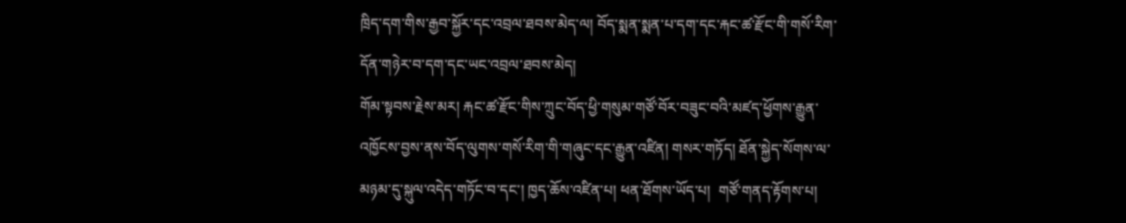ཁྲིད་དག་གིས་རྒྱབ་སྐྱོར་དང་འབྲལ་ཐབས་མེད་ལ། བོད་སྨན་སྨན་པ་དག་དང་རྐང་ཚ་རྫོང་གི་གསོ་རིག་དོན་གཉེར་བ་དག་དང་ཡང་འབྲལ་ཐབས་མེད།
གོམ་སྟབས་རྗེས་མར། རྐང་ཚ་རྫོང་གིས་ཀྲུང་བོད་ཕྱི་གསུམ་གཙོ་བོར་བཟུང་བའི་མཛད་ཕྱོགས་རྒྱུན་འཁྱོངས་བྱས་ནས་བོད་ལུགས་གསོ་རིག་གི་གཞུང་དང་རྒྱུན་འཛིན། གསར་གཏོད། ཐོན་སྐྱེད་སོགས་ལ་མཉམ་དུ་སྐུལ་འདེད་གཏོང་བ་དང་། ཁྱད་ཆོས་འཛིན་པ། ཕན་ཐོགས་ཡོད་པ།  གཙོ་གནད་རྟོགས་པ།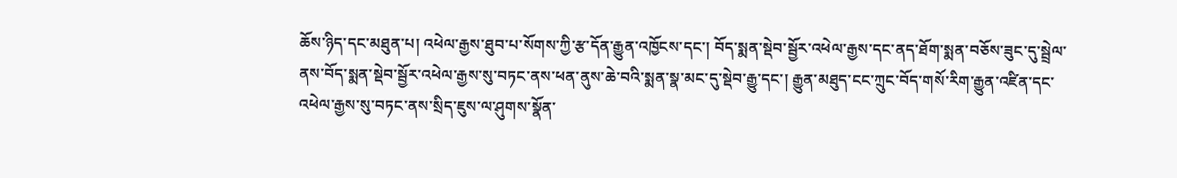ཆོས་ཉིད་དང་མཐུན་པ། འཕེལ་རྒྱས་ཐུབ་པ་སོགས་ཀྱི་རྩ་དོན་རྒྱུན་འཁྱོངས་དང་། བོད་སྨན་སྡེབ་སྦྱོར་འཕེལ་རྒྱས་དང་ནད་ཐོག་སྨན་བཅོས་ཟུང་དུ་སྦྲེལ་ནས་བོད་སྨན་སྡེབ་སྦྱོར་འཕེལ་རྒྱས་སུ་བཏང་ནས་ཕན་ནུས་ཆེ་བའི་སྨན་སྣ་མང་དུ་སྡེབ་རྒྱུ་དང་། རྒྱུན་མཐུད་ངང་ཀྲུང་བོད་གསོ་རིག་རྒྱུན་འཛིན་དང་འཕེལ་རྒྱས་སུ་བཏང་ནས་སྲིད་ཇུས་ལ་ཤུགས་སྣོན་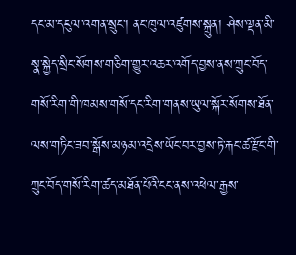དང་མ་དངུལ་འགན་སྲུང་། ནང་ཁུལ་འཛུགས་སྐྲུན། ཤེས་ལྡན་མི་སྣ་སྐྱེད་སྲིང་སོགས་གཅིག་གྱུར་འཆར་འགོད་བྱས་ནས་ཀྲུང་བོད་གསོ་རིག་གི་ཁམས་གསོ་དང་རིག་གནས་ཡུལ་སྐོར་སོགས་ཐོན་ལས་གཏིང་ཟབ་སྒོས་མཉམ་འདྲེས་ཡོང་བར་བྱས་ཏེ་རྐང་ཚ་རྫོང་གི་ཀྲུང་བོད་གསོ་རིག་ཚད་མཐོན་པོའི་ངང་ནས་འཕེལ་རྒྱས་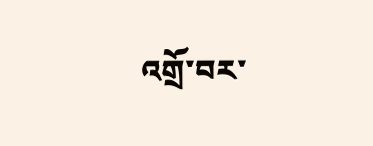འགྲོ་བར་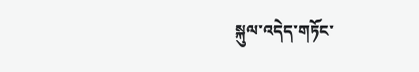སྐུལ་འདེད་གཏོང་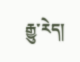རྒྱུ་རེད།